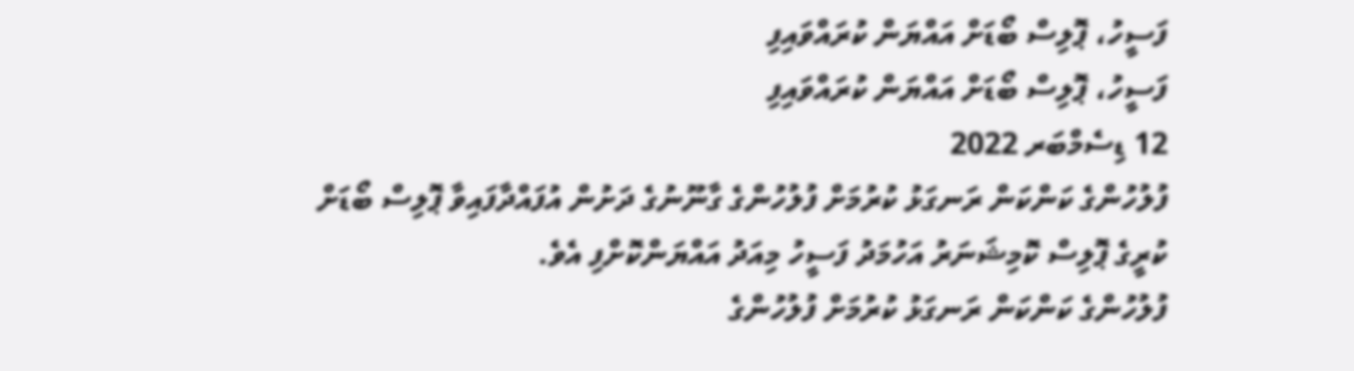ފަސީހު، ޕޮލިސް ބޯޑަށް އައްޔަން ކުރައްވައިފި
ފަސީހު، ޕޮލިސް ބޯޑަށް އައްޔަން ކުރައްވައިފި
12 ޑިސެމްބަރ 2022
ފުލުހުންގެ ކަންކަން ރަނގަޅު ކުރުމަށް ފުލުހުންގެ ގާނޫނުގެ ދަށުން އުފައްދާފައިވާ ޕޮލިސް ބޯޑަށް ކުރީގެ ޕޮލިސް ކޮމިޝަނަރު އަހުމަދު ފަސީހު މިއަދު އައްޔަންކޮށްފި އެވެ.
ފުލުހުންގެ ކަންކަން ރަނގަޅު ކުރުމަށް ފުލުހުންގެ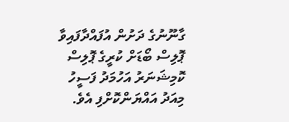ގާނޫނުގެ ދަށުން އުފައްދާފައިވާ ޕޮލިސް ބޯޑަށް ކުރީގެ ޕޮލިސް ކޮމިޝަނަރު އަހުމަދު ފަސީހު މިއަދު އައްޔަންކޮށްފި އެވެ.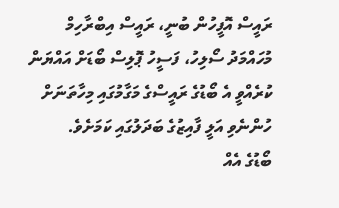ރައީސް އޮފީހުން ބުނީ، ރައީސް އިބްރާހިމް މުހައްމަދު ސޯލިހު، ފަސީހު ޕޮލިސް ބޯޑަށް އައްޔަން ކުރެއްވީ އެ ބޯޑުގެ ރައީސްގެ މަގާމުގައި މިހާތަނަށް ހުންނެވި އަލީ ފާއިޒުގެ ބަދަލުގައި ކަމަށެވެ.
ބޯޑުގެ އެއް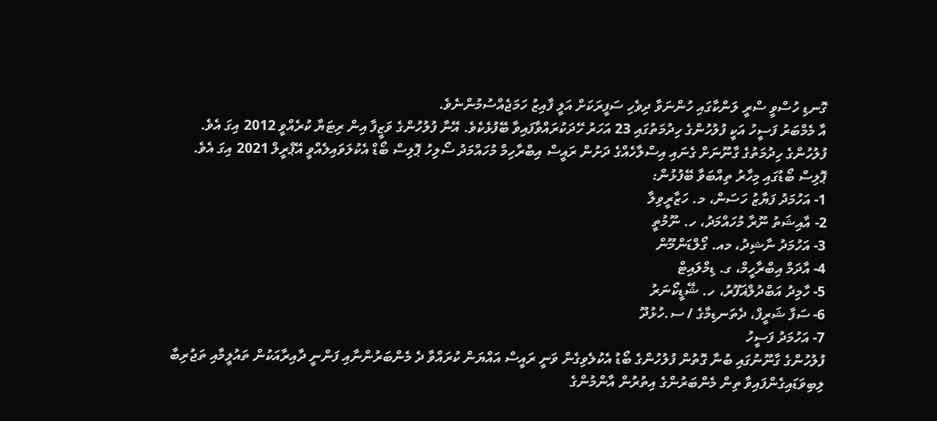ގޮނޑި ހުސްވީ ސްރީ ލަންކާގައި ހުންނަވާ ދިވެހި ސަފީރަކަށް އަލީ ފާއިޒު ހަމަޖެއްސުމުންނެވެ.
އާ މެމްބަރު ފަސީހު އަކީ ފުލުހުންގެ ހިދުމަތުގައި 23 އަހަރު ހޭދަކުރައްވާފައިވާ ބޭފުޅެކެވެ. އޭނާ ފުލުހުންގެ ވަޒީފާ އިން ރިޓަޔާ ކުރެއްވީ 2012 އިގަ އެވެ.
ފުލުހުންގެ ހިދުމަތުގެ ގާނޫނަށް ގެނައި އިސްލާހެއްގެ ދަށުން ރައީސް އިބްރާހިމް މުހައްމަދު ސޯލިހު ޕޮލިސް ބޯޑް އެކުލަވައިލެއްވީ އޭޕްރީލް 2021 އިގަ އެވެ.
ޕޮލިސް ބޯޑުގައި މިހާރު ތިއްބަވާ ބޭފުޅުން:
1- އަހުމަދު ފަޔާޒު ހަސަން، މ. ހަޒާރީވިލާ
2- އާއިޝަތު ނޫރާ މުހައްމަދު، ހ. ނޫމުތީ
3- އަހުމަދު ނާޝިދު، މއ. ގޯލްޑަންމޫން
4- އާދަމް އިބްރާހީމް، ގ. ޑިމްލައިޓް
5- ހާމިދު އަބްދުލްޣަފޫރު، ހ. ޝޭޑީކޯނަރު
6- ސަފާ ޝަރީފް، ދެތަނޑިމާގެ / ސ.ހުޅުދޫ
7- އަހުމަދު ފަސީހު
ފުލުހުންގެ ގާނޫނުގައި ބުނާ ގޮތުން ފުލުހުންގެ ބޯޑު އެކުލެވިގެން ވަނީ ރައީސް އައްޔަން ކުރައްވާ ދެ މެންބަރުންނާއި ފަންނީ ދާއިރާއަކުން ތައުލީމާއި ތަޖުރިބާ ލިބިވަޑައިގެންފައިވާ ތިން މެންބަރުންގެ އިތުރުން އާންމުންގެ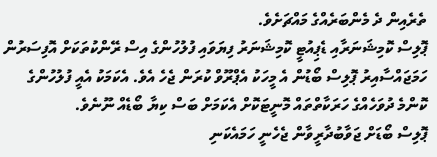ތެރެއިން ދެ މެންބަރެއްގެ މައްޗަށެވެ.
ޕޮލިސް ކޮމިޝަނަރާއި ޑެޕިއުޓީ ކޮމިޝަނަރު ފިޔަވައި ފުލުހުންގެ އިސް ރޭންކުތަކަށް އޮފިސަރުން ހަމަޖައްސާއިރު ޕޮލިސް ބޯޑުން އެ މީހަކު އެޕްރޫވް ކުރަން ޖެހެ އެވެ. އެކަމަކު އެއީ ފުލުހުންގެ ކޮންމެ ދުވަހެއްގެ ހަރަކާތްތައް މޮނީޓަކޮށް އެކަމަށް ބަސް ކިޔާ ބޯޑެއް ނޫނެވެ.
ޕޮލިސް ބޯޑަށް ޖަވާބުދާރީވާން ޖެހެނީ ހަމައެކަނި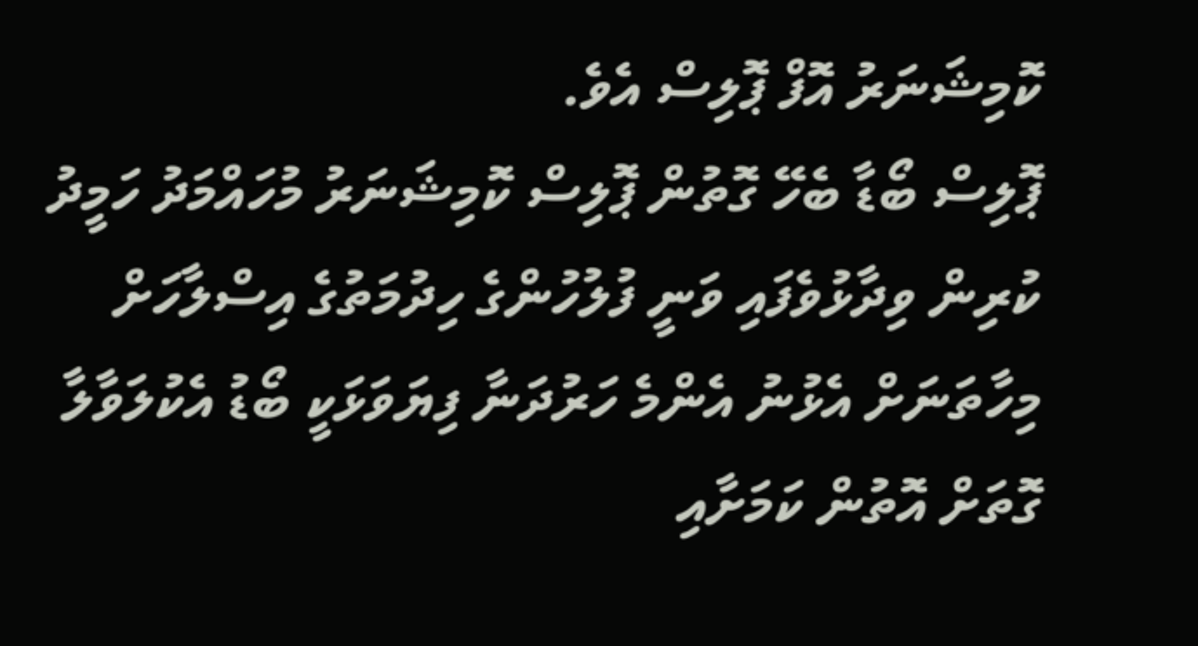ކޮމިޝަނަރު އޮފް ޕޮލިސް އެވެ.
ޕޮލިސް ބޯޑާ ބެހޭ ގޮތުން ޕޮލިސް ކޮމިޝަނަރު މުހައްމަދު ހަމީދު ކުރިން ވިދާޅުވެފައި ވަނީ ފުލުހުންގެ ހިދުމަތުގެ އިސްލާހަށް މިހާތަނަށް އެޅުނު އެންމެ ހަރުދަނާ ފިޔަވަޅަކީ ބޯޑު އެކުލަވާލާ ގޮތަށް އޮތުން ކަމަށާއި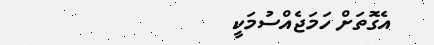އެގޮތަށް ހަމަޖެއްސުމަކީ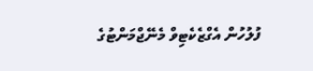ފުލުހުން އެގްޒެކެޓިވް މެނޭޖްމަންޓުގެ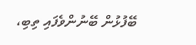ބޭފުޅުން ބޭނުންވެފައި ތިބި،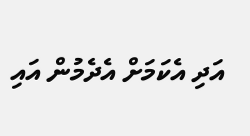އަދި އެކަމަށް އެދެމުން އައި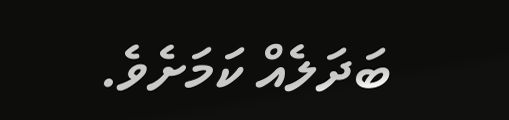ބަދަލެއް ކަމަށެވެ.